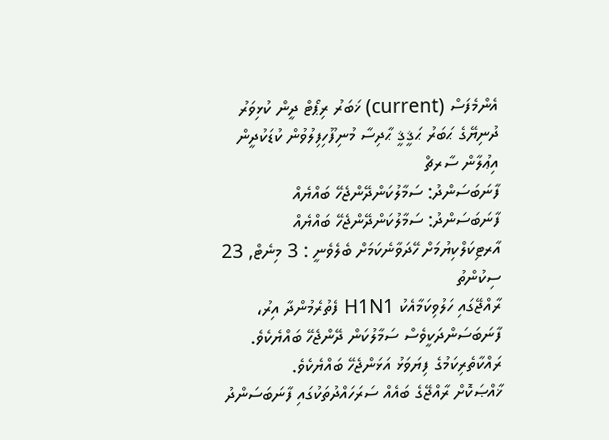އެންމެފަސް (current) ޚަބަރު ރިޕޯޓް ދީން ކުޅިވަރު ދުނިޔޭގެ ޙަބަރު ޙަޤީޤީ ޙާދިސާ މުނިފޫހިފިލުވުން ކުޑަކުދީން އިޢުލާން ސާރޗް
ފާނަބަސަންދު: ސަމާލުކަންދޭންޖެހޭ ބައްޔެއް
ފާނަބަސަންދު: ސަމާލުކަންދޭންޖެހޭ ބައްޔެއް
އާރޓިކަލްކިޔުމަށް ހޭދަވާނެކަމަށް ބެލެވެނީ : 3 މިނެޓް, 23 ސިކުންތު
ރާއްޖޭގައި ހަލުވިކަމާއެކު H1N1 ފެތުރެމުންދާ އިރު، ފާނަބަސަންދަކީވެސް ސަމާލުކަން ދޭންޖެހޭ ބައްޔެކެވެ. ރައްކާތެރިކަމުގެ ފިޔަވަޅު އަޅަންޖެހޭ ބައްޔެކެވެ.
ޚާއްޞަކޮށް ރާއްޖޭގެ ބައެއް ސަރަހައްދުތަކުގައި ފާނަބަސަންދު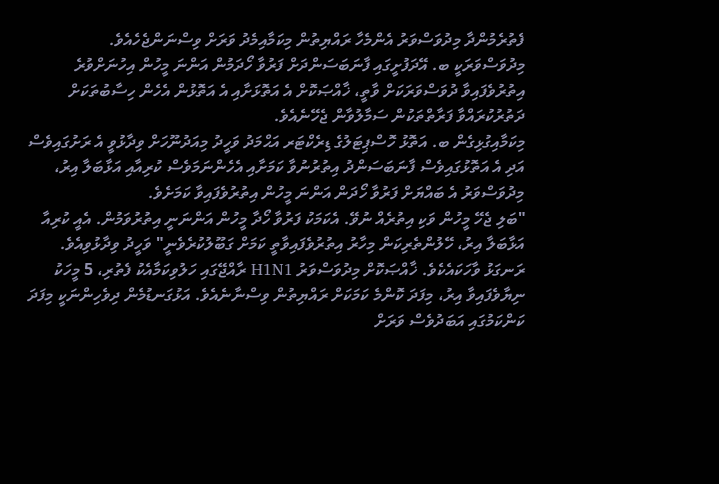ފެތުރެމުންދާ މިދުވަސްވަރު އެންމެހާ ރައްޔިތުން މިކަމާއިމެދު ވަރަށް ވިސްނަންޖެހެއެވެ.
މިދުވަސްވަރަކީ ބ. އޭދަފުށީގައި ފާނަބަސަންދަށް ފަރުވާ ހޯދަމުން އަންނަ މީހުން އިހުނަށްވުރެ އިތުރުވެފައިވާ ދުވަސްވަރަކަށް ވާތީ، ޚާއްޞަކޮށް އެ އަތޮޅަށާއި އެ އަތޮޅުން އެހެން ހިސާބުތަކަށް ދަތުރުކުރައްވާ ފަރާތްތަކުން ސަމާލުވާން ޖެހޭނެއެވެ.
މިކަމާއިގުޅިގެން ބ. އަތޮޅު ހޮސްޕިޓަލުގެ ޑިރެކްޓަރ އަޙްމަދު ވަހީދު މިއަދުނޫހަށް ވިދާޅުވީ އެ ރަށުގައިވެސް އަދި އެ އަތޮޅުގައިވެސް ފާނަބަސަންދު އިތުރުނުވާ ކަމަށާއި އެހެންނަމަވެސް ކުރިއާއި އަޅާބަލާ އިރު، މިދުވަސްވަރު އެ ބައްޔަށް ފަރުވާ ހޯދަން އަންނަ މީހުން އިތުރުވެފައިވާ ކަމަށެވެ.
"ބަލި ޖެހޭ މީހުން ވަކި އިތުރެއް ނުވޭ. އެކަމަކު ފަރުވާ ހޯދާ މީހުން އަންނަނީ އިތުރުވަމުން. އެއީ ކުރިއާ އަޅާބަލާ އިރު، ހޭލުންތެރިކަން މިހާރު އިތުރުވެފައިވާތީ ކަމަށް ގަބޫލުކުރެވެނީ" ވަހީދު ވިދާޅުވިއެވެ.
ރަނގަޅު ވާހަކައެކެވެ. ޚާއްޞަކޮށް މިދުވަސްވަރު H1N1 ރާއްޖޭގައި ހަލުވިކަމާއެކު ފެތުރި، 5 މީހަކު ނިޔާވެފައިވާ އިރު، މިފަދަ ކޮންމެ ކަމަކަށް ރައްޔިތުން ވިސްނާނެއެވެ. އަޅުގަނޑުމެން ދިވެހިންނަކީ މިފަދަ ކަންކަމުގައި އަބަދުވެސް ވަރަށް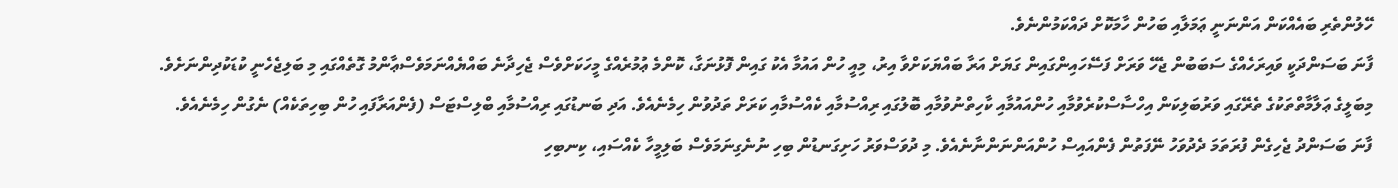ހޭލުންތެރި ބައެއްކަން އަންނަނީ ޢަމަލާއި ބަހުން ހާމަކޮށް ދައްކަމުންނެވެ.
ފާނަ ބަސަންދަކީ ވައިރަހެއްގެ ސަބަބުން ޖެހޭ ވަރަށް ފަސޭހައިންގައިން ގަޔަށް އަރާ ބައްޔަކަށްވާ އިރު، މިއީ ހުން އައުމާ އެކު ގައިން ފޮޅުނަގާ، ކޮންމެ ޢުމުރެއްގެ މީހަކަށްވެސް ޖެހިދާނެ ބައްޔެއްނަމަވެސްޢާންމު ގޮތެއްގައި މި ބަލިޖެހެނީ ކުޑަކުދިންނަށެވެ.
މިބަލީގެ ޢަލާމާތްތަކުގެ ތެރޭގައި ވަރުބަލިކަން އިހްސާސްކުރެވުމާއި ހުންއައުމާއި ކާހިތްނުވުމާއި ބޮލުގައި ރިއްސުމާއި ކެއްސުމާއި ކަރަށް ތަދުވުން ހިމެނެއެވެ. އަދި ބަނޑުގައި ރިއްސުމާއި ބްލިސްޓަސް (ފެންއަރާފައި ހުން ބިހިތަކެއް) ނެގުން ހިމެނެއެވެ.
ފާނަ ބަސަންދު ޖެހިގެން ފުރަތަމަ ދެދުވަހު ނޭފަތުން ފެންއައިސް ހުންއަންނަންނާނެއެވެ. މި ދުވަސްވަރު ހަށިގަނޑުން ބިހި ނުނެގިނަމަވެސް ބަލިމީހާ ކެއްސައި، ކިނބިހި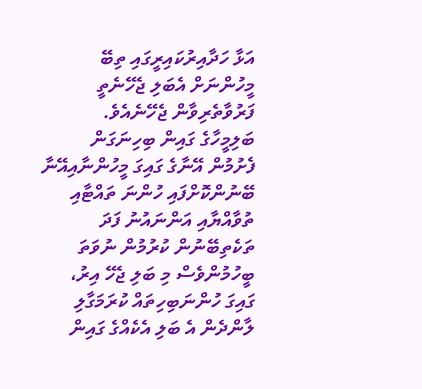އަޅާ ހަދާއިރުކައިރީގައި ތިބޭ މީހުންނަށް އެބަލި ޖެހޭނެތީ ފަރުވާތެރިވާން ޖެހޭނެއެވެ.
ބަލިމީހާގެ ގައިން ބިހިނަގަން ފެށުމުން އޭނާގެ ގައިގަ މީހުންނާއިއޭނާ ބޭނުންކޮށްފައި ހުންނަ ތައްޓާއި ތުވާއްޔާއި އަންނައުނު ފަދަ ތަކެތިބޭނުން ކުރުމުން ނުވަތަ ބީހުމުންވެސް މި ބަލި ޖެހޭ އިރު، ގައިގަ ހުންނަބިހިތައް ކުރަމަގާލި ލާންދެން އެ ބަލި އެކެއްގެ ގައިން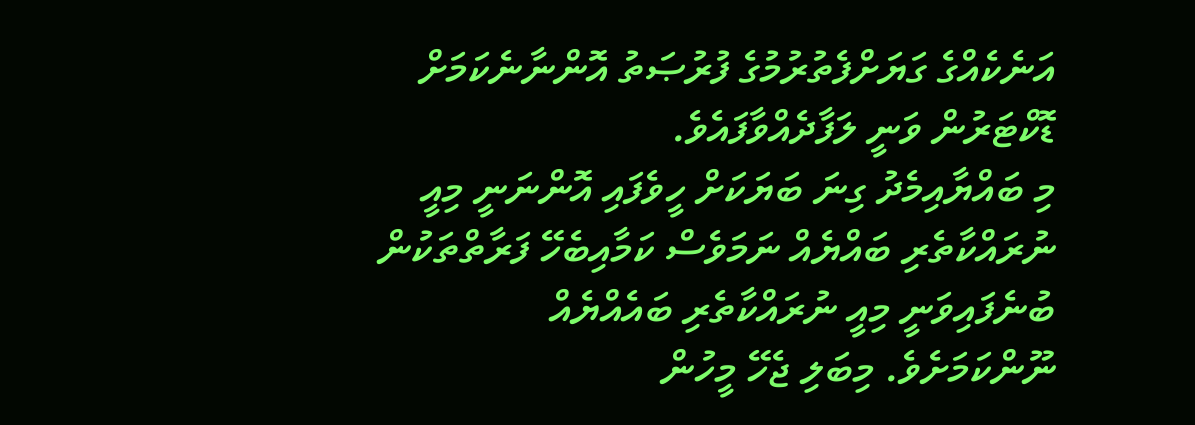އަނެކެއްގެ ގަޔަށްފެތުރުމުގެ ފުރުޞަތު އޮންނާނެކަމަށް ޑޮކްޓަރުން ވަނީ ލަފާދެއްވާފައެވެ.
މި ބައްޔާއިމެދު ގިނަ ބަޔަކަށް ހީވެފައި އޮންނަނީ މިއީ ނުރައްކާތެރި ބައްޔެއް ނަމަވެސް ކަމާއިބެހޭ ފަރާތްތަކުން ބުނެފައިވަނީ މިއީ ނުރައްކާތެރި ބައެއްޔެއް ނޫންކަމަށެވެ. މިބަލި ޖެހޭ މީހުން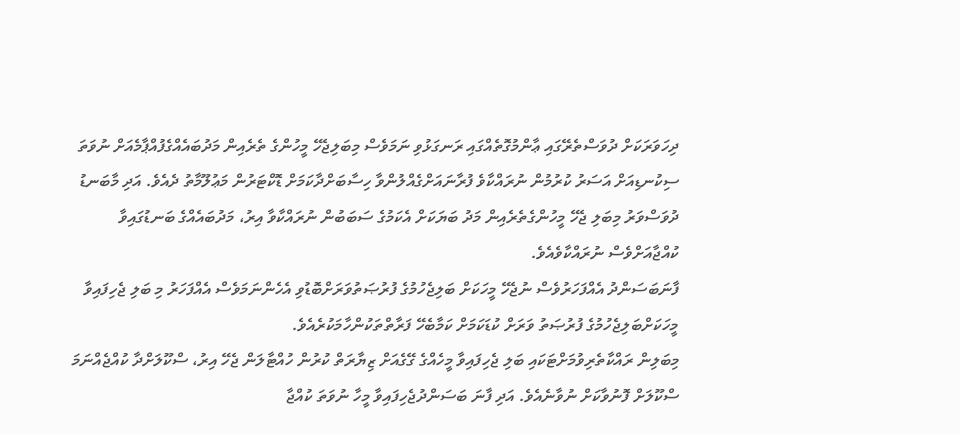ދިހަވަރަކަށް ދުވަސްތެރޭގައި ޢާންމުގޮތެއްގައި ރަނގަޅުވި ނަމަވެސް މިބަލިޖެހޭ މީހުންގެ ތެރެއިން މަދުބައެއްގެފުއްޕާމެއަށް ނުވަތަ ސިކުނޑިއަށް އަސަރު ކުރުމުން ނުރައްކާވެ ފުރާނައަށްގެއްލުންވާ ހިސާބަށްދާކަމަށް ޑޮކްޓަރުން މަޢުލޫމާތު ދެއެވެ. އަދި މާބަނޑު ދުވަސްވަރު މިބަލި ޖެހޭ މީހުންގެތެރެއިން މަދު ބަޔަކަށް އެކަމުގެ ސަބަބުން ނުރައްކާވާ އިރު، މަދުބައެއްގެ ބަނޑުގައިވާ ކުއްޖާއަށްވެސް ނުރައްކާވެއެވެ.
ފާނަބަސަންދު އެއްފަހަރުވެސް ނުޖެހޭ މީހަކަށް ބަލިޖެހުމުގެ ފުރުޞަތުވަރަށްބޮޑުވި އެހެންނަމަވެސް އެއްފަހަރު މި ބަލި ޖެހިފައިވާ މީހަކަށްބަލިޖެހުމުގެ ފުރުޞަތު ވަރަށް ކުޑަކަމަށް ކަމާބެހޭ ފަރާތްތަކުންހާމަކުރެއެވެ.
މިބަލިން ރައްކާތެރިވުމަށްޓަކައި ބަލި ޖެހިފައިވާ މީހެއްގެ ގޭގެއަށް ޒިޔާރަތް ކުރުން ހުއްޓާލަން ޖެހޭ އިރު، ސްކޫލަށްދާ ކުއްޖެއްނަމަ ސްކޫލަށް ފޮނުވާކަށް ނުވާނެއެވެ. އަދި ފާނަ ބަސަންދުޖެހިފައިވާ މީހާ ނުވަތަ ކުއްޖާ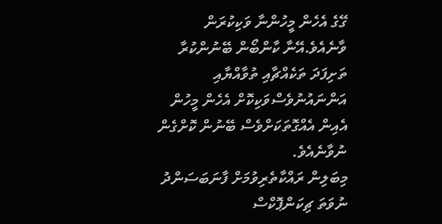ގޭގެ އެހެން މީހުންނާ ވަކިކުރަން ވާނެއެވެ.އޭނާ ކާންބޯން ބޭނުންކުރާ ތަށިފަދަ ތަކެއްޗާއި ތުވާއްޔާއި އަންނައުނުވެސްވަކިކޮށް އެހެން މީހުން އެއިން އެއްގޮތަކަށްވެސް ބޭނުން ކޮށްގެން ނުވާނެއެވެ.
މިބަލިން ރައްކާތެރިވުމަށް ފާނަބަސަންދު ނުވަތަ ޗިކަންޕޮކްސް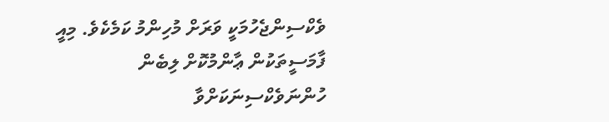ވެކްސިންޖެހުމަކީ ވަރަށް މުހިންމު ކަމެކެވެ. މިއީ ފާމަސީތަކުން ޢާންމުކޮށް ލިބެން ހުންނަވެކްސިނަކަށްވާ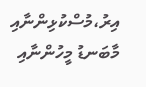އިރު،މުސްކުޅިންނާއި މާބަނޑު މީހުންނާއި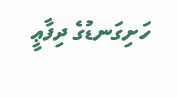ހަށިގަނޑުގެ ދިފާޢީ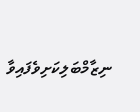ނިޒާމްބަލިކަށިވެފައިވާ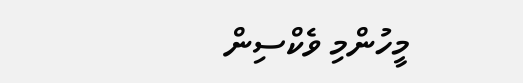މީހުންމި ވެކްސިން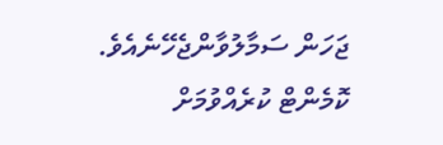ޖަހަން ސަމާލުވާންޖެހޭނެއެވެ.
ކޮމެންޓް ކުރެއްވުމަށް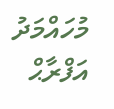މުހައްމަދު އަފްރާޙް